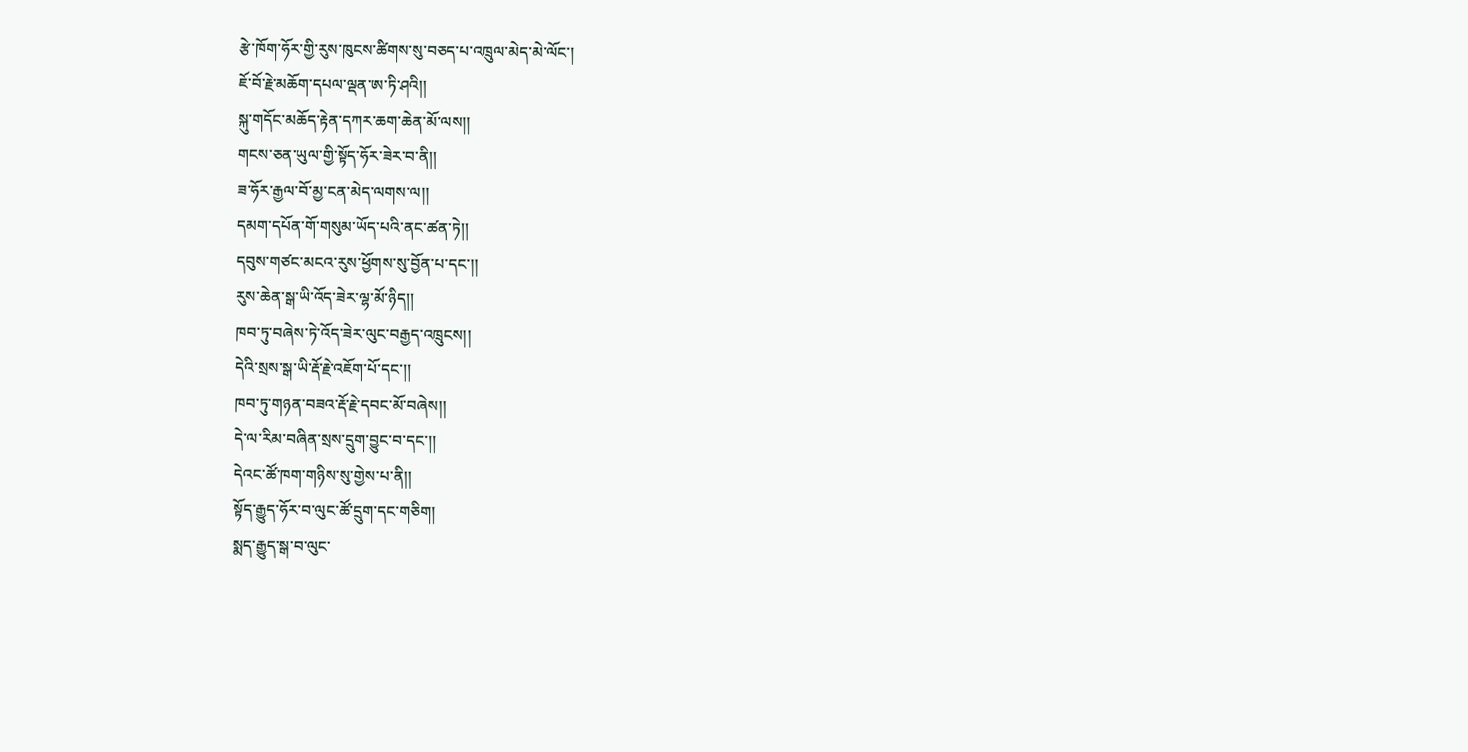རྩེ་ཁོག་ཧོར་གྱི་རུས་ཁུངས་ཚིགས་སུ་བཅད་པ་འཁྲུལ་མེད་མེ་ལོང་།
ཇོ་བོ་རྗེ་མཆོག་དཔལ་ལྡན་ཨ་ཏི་ཤའི།།
སྐུ་གདོང་མཆོད་རྟེན་དཀར་ཆག་ཆེན་མོ་ལས།།
གངས་ཅན་ཡུལ་གྱི་སྟོད་ཧོར་ཟེར་བ་ནི།།
ཟ་ཧོར་རྒྱལ་བོ་མྱ་ངན་མེད་ལགས་ལ།།
དམག་དཔོན་གོ་གསུམ་ཡོད་པའི་ནང་ཚན་ཏེ།།
དབུས་གཙང་མངའ་རུས་ཕྱོགས་སུ་བྱོན་པ་དང་།།
རུས་ཆེན་སྒ་ཡི་འོད་ཟེར་ལྷ་མོ་ཉིད།།
ཁབ་ཏུ་བཞེས་ཏེ་འོད་ཟེར་ལུང་བརྒྱད་འཁྲུངས།།
དེའི་སྲས་སྒ་ཡི་རྡོ་རྗེ་འཇོག་པོ་དང་།།
ཁབ་ཏུ་གཉན་བཟའ་རྡོ་རྗེ་དབང་མོ་བཞེས།།
དེ་ལ་རིམ་བཞིན་སྲས་དྲུག་བྱུང་བ་དང་།།
དེའང་ཚོ་ཁག་གཉིས་སུ་གྱེས་པ་ནི།།
སྟོད་རྒྱུད་ཧོར་བ་ལུང་ཚོ་དྲུག་དང་གཅིག།
སྨད་རྒྱུད་སྒ་བ་ལུང་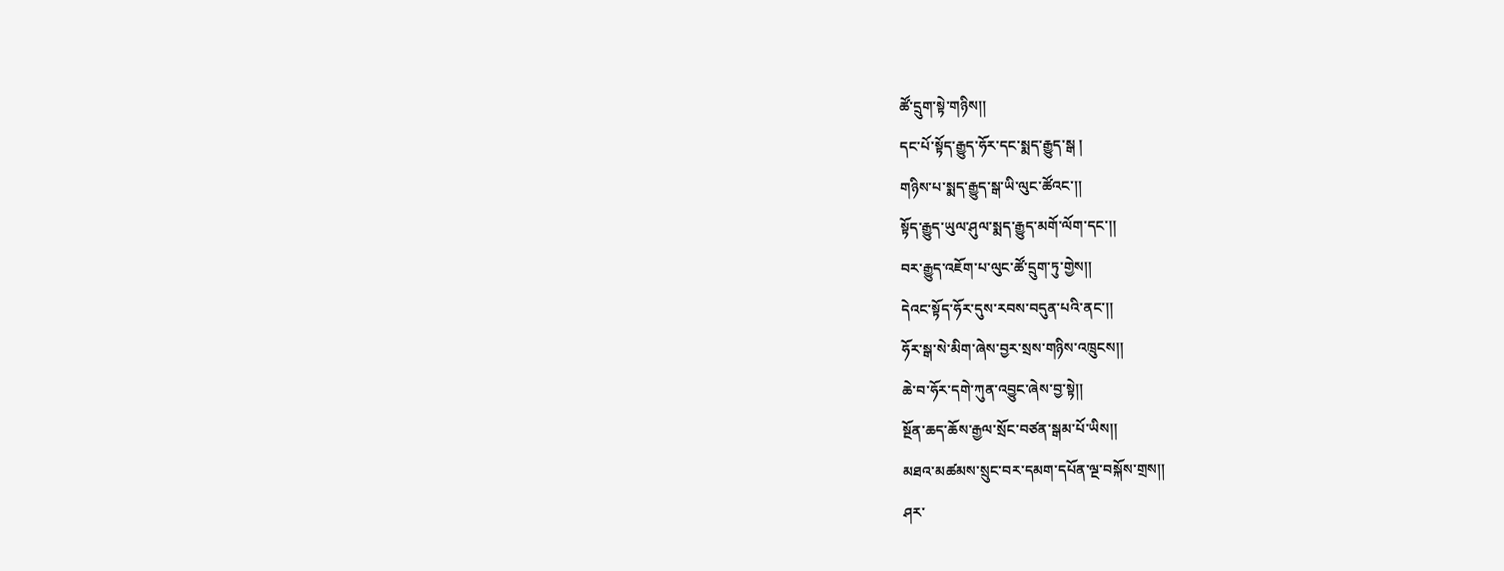ཚོ་དྲུག་སྟེ་གཉིས།།
དང་པོ་སྟོད་རྒྱུད་ཧོར་དང་སྨད་རྒྱུད་སྒ །
གཉིས་པ་སྨད་རྒྱུད་སྒ་ཡི་ལུང་ཚོའང་།།
སྟོད་རྒྱུད་ཡུལ་ཤུལ་སྨད་རྒྱུད་མགོ་ལོག་དང་།།
བར་རྒྱུད་འཇོག་པ་ལུང་ཚོ་དྲུག་ཏུ་གྱེས།།
དེའང་སྟོད་ཧོར་དུས་རབས་བདུན་པའི་ནང་།།
ཧོར་སྒ་སེ་མིག་ཞེས་བྱར་སྲས་གཉིས་འཁྲུངས།།
ཆེ་བ་ཧོར་དགེ་ཀུན་འབྱུང་ཞེས་བྱ་སྟེ།།
སྔོན་ཆད་ཆོས་རྒྱལ་སྲོང་བཙན་སྒམ་པོ་ཡིས།།
མཐའ་མཚམས་སྲུང་བར་དམག་དཔོན་ལྔ་བསྐོས་གྲས།།
ཤར་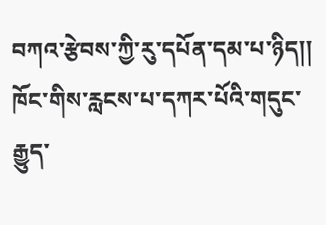བཀའ་རྩེབས་ཀྱི་རུ་དཔོན་དམ་པ་ཉིད།།
ཁོང་གིས་རླངས་པ་དཀར་པོའི་གདུང་རྒྱུད་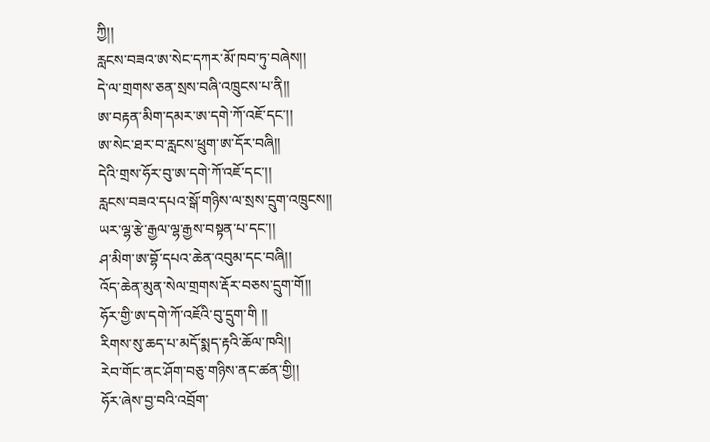ཀྱི།།
རླངས་བཟའ་ཨ་སེང་དཀར་མོ་ཁབ་ཏུ་བཞེས།།
དེ་ལ་གྲགས་ཅན་སྲས་བཞི་འཁྲུངས་པ་ནི།།
ཨ་བརྟན་མིག་དམར་ཨ་དགེ་ཀོ་འཇོ་དང་།།
ཨ་སེང་ཐར་བ་རླངས་ཕྲུག་ཨ་དོར་བཞི།།
དེའི་གྲས་ཧོར་བུ་ཨ་དགེ་ཀོ་འཇོ་དང་།།
རླངས་བཟའ་དཔའ་སྒོ་གཉིས་ལ་སྲས་དྲུག་འཁྲུངས།།
ཡར་ལྷ་རྩེ་རྒྱལ་ལྷ་རྒྱས་བསྟན་པ་དང་།།
ཤ་མིག་ཨ་བྷོ་དཔའ་ཆེན་འབུམ་དང་བཞི།།
འོད་ཆེན་མུན་སེལ་གྲགས་རྡོར་བཅས་དྲུག་གོ།།
ཧོར་གྱི་ཨ་དགེ་ཀོ་འཇོའི་བུ་དྲུག་གི །།
རིགས་སུ་ཆད་པ་མདོ་སྨད་རྟའི་ཆོལ་ཁའི།།
རེབ་གོང་ནང་ཤོག་བཅུ་གཉིས་ནང་ཚན་གྱི།།
ཧོར་ཞེས་བྱ་བའི་འབྲོག་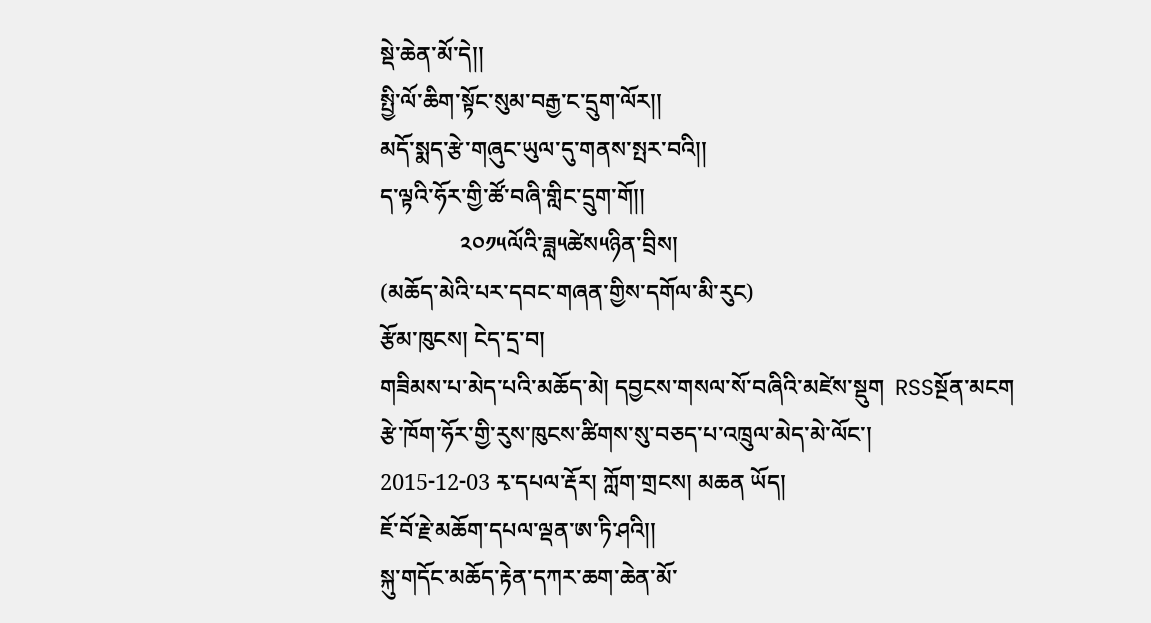སྡེ་ཆེན་མོ་དེ།།
སྤྱི་ལོ་ཆིག་སྟོང་སུམ་བརྒྱ་ང་དྲུག་ལོར།།
མདོ་སྨད་རྩེ་གཞུང་ཡུལ་དུ་གནས་སྤར་བའི།།
ད་ལྟའི་ཧོར་གྱི་ཚོ་བཞི་གླིང་དྲུག་གོ།།
              ༢༠༡༥ལོའི་ཟླ༥ཚེས༥ཉིན་བྲིས།
(མཆོད་མེའི་པར་དབང་གཞན་གྱིས་དགོལ་མི་རུང)
རྩོམ་ཁུངས། ངེད་དྲ་བ།
གཟིམས་པ་མེད་པའི་མཆོད་མེ། དབྱངས་གསལ་སོ་བཞིའི་མཛེས་སྡུག  RSSསྔོན་མངག
རྩེ་ཁོག་ཧོར་གྱི་རུས་ཁུངས་ཚིགས་སུ་བཅད་པ་འཁྲུལ་མེད་མེ་ལོང་།
2015-12-03 རྭ་དཔལ་རྡོར། ཀློག་གྲངས། མཆན ཡོད།
ཇོ་བོ་རྗེ་མཆོག་དཔལ་ལྡན་ཨ་ཏི་ཤའི།།
སྐུ་གདོང་མཆོད་རྟེན་དཀར་ཆག་ཆེན་མོ་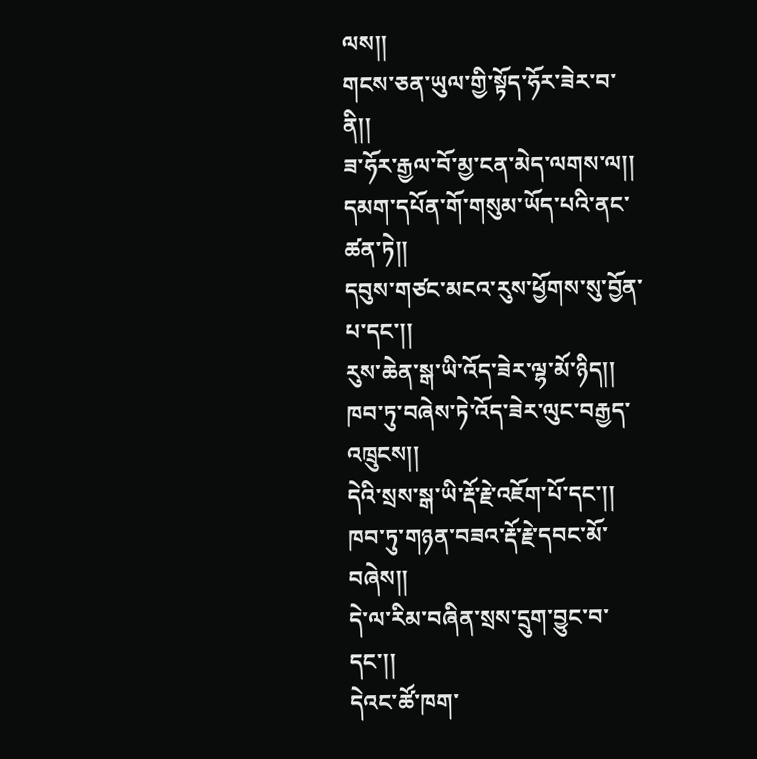ལས།།
གངས་ཅན་ཡུལ་གྱི་སྟོད་ཧོར་ཟེར་བ་ནི།།
ཟ་ཧོར་རྒྱལ་བོ་མྱ་ངན་མེད་ལགས་ལ།།
དམག་དཔོན་གོ་གསུམ་ཡོད་པའི་ནང་ཚན་ཏེ།།
དབུས་གཙང་མངའ་རུས་ཕྱོགས་སུ་བྱོན་པ་དང་།།
རུས་ཆེན་སྒ་ཡི་འོད་ཟེར་ལྷ་མོ་ཉིད།།
ཁབ་ཏུ་བཞེས་ཏེ་འོད་ཟེར་ལུང་བརྒྱད་འཁྲུངས།།
དེའི་སྲས་སྒ་ཡི་རྡོ་རྗེ་འཇོག་པོ་དང་།།
ཁབ་ཏུ་གཉན་བཟའ་རྡོ་རྗེ་དབང་མོ་བཞེས།།
དེ་ལ་རིམ་བཞིན་སྲས་དྲུག་བྱུང་བ་དང་།།
དེའང་ཚོ་ཁག་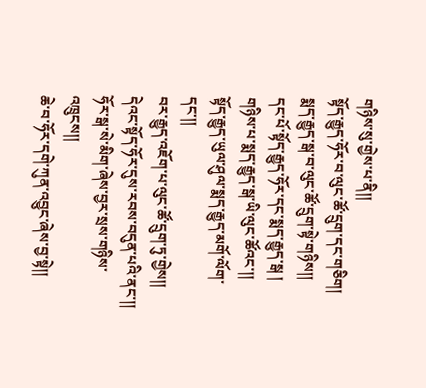གཉིས་སུ་གྱེས་པ་ནི།།
སྟོད་རྒྱུད་ཧོར་བ་ལུང་ཚོ་དྲུག་དང་གཅིག།
སྨད་རྒྱུད་སྒ་བ་ལུང་ཚོ་དྲུག་སྟེ་གཉིས།།
དང་པོ་སྟོད་རྒྱུད་ཧོར་དང་སྨད་རྒྱུད་སྒ །
གཉིས་པ་སྨད་རྒྱུད་སྒ་ཡི་ལུང་ཚོའང་།།
སྟོད་རྒྱུད་ཡུལ་ཤུལ་སྨད་རྒྱུད་མགོ་ལོག་དང་།།
བར་རྒྱུད་འཇོག་པ་ལུང་ཚོ་དྲུག་ཏུ་གྱེས།།
དེའང་སྟོད་ཧོར་དུས་རབས་བདུན་པའི་ནང་།།
ཧོར་སྒ་སེ་མིག་ཞེས་བྱར་སྲས་གཉིས་འཁྲུངས།།
ཆེ་བ་ཧོར་དགེ་ཀུན་འབྱུང་ཞེས་བྱ་སྟེ།།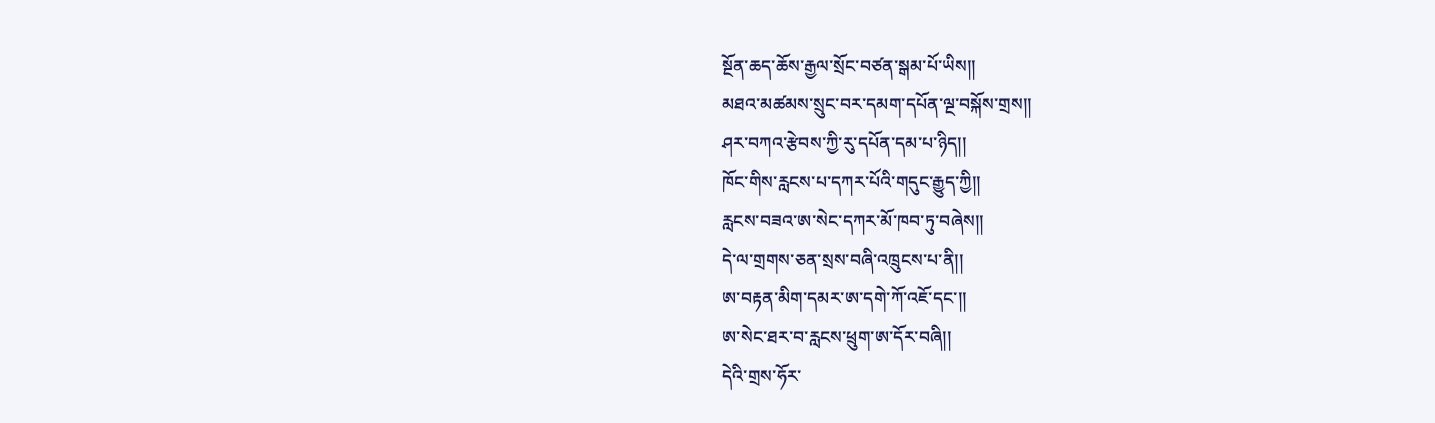སྔོན་ཆད་ཆོས་རྒྱལ་སྲོང་བཙན་སྒམ་པོ་ཡིས།།
མཐའ་མཚམས་སྲུང་བར་དམག་དཔོན་ལྔ་བསྐོས་གྲས།།
ཤར་བཀའ་རྩེབས་ཀྱི་རུ་དཔོན་དམ་པ་ཉིད།།
ཁོང་གིས་རླངས་པ་དཀར་པོའི་གདུང་རྒྱུད་ཀྱི།།
རླངས་བཟའ་ཨ་སེང་དཀར་མོ་ཁབ་ཏུ་བཞེས།།
དེ་ལ་གྲགས་ཅན་སྲས་བཞི་འཁྲུངས་པ་ནི།།
ཨ་བརྟན་མིག་དམར་ཨ་དགེ་ཀོ་འཇོ་དང་།།
ཨ་སེང་ཐར་བ་རླངས་ཕྲུག་ཨ་དོར་བཞི།།
དེའི་གྲས་ཧོར་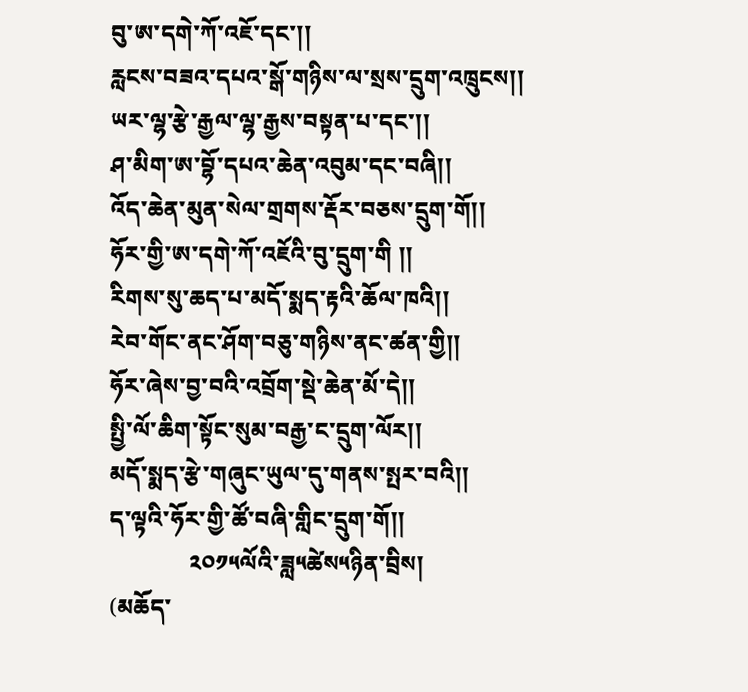བུ་ཨ་དགེ་ཀོ་འཇོ་དང་།།
རླངས་བཟའ་དཔའ་སྒོ་གཉིས་ལ་སྲས་དྲུག་འཁྲུངས།།
ཡར་ལྷ་རྩེ་རྒྱལ་ལྷ་རྒྱས་བསྟན་པ་དང་།།
ཤ་མིག་ཨ་བྷོ་དཔའ་ཆེན་འབུམ་དང་བཞི།།
འོད་ཆེན་མུན་སེལ་གྲགས་རྡོར་བཅས་དྲུག་གོ།།
ཧོར་གྱི་ཨ་དགེ་ཀོ་འཇོའི་བུ་དྲུག་གི །།
རིགས་སུ་ཆད་པ་མདོ་སྨད་རྟའི་ཆོལ་ཁའི།།
རེབ་གོང་ནང་ཤོག་བཅུ་གཉིས་ནང་ཚན་གྱི།།
ཧོར་ཞེས་བྱ་བའི་འབྲོག་སྡེ་ཆེན་མོ་དེ།།
སྤྱི་ལོ་ཆིག་སྟོང་སུམ་བརྒྱ་ང་དྲུག་ལོར།།
མདོ་སྨད་རྩེ་གཞུང་ཡུལ་དུ་གནས་སྤར་བའི།།
ད་ལྟའི་ཧོར་གྱི་ཚོ་བཞི་གླིང་དྲུག་གོ།།
              ༢༠༡༥ལོའི་ཟླ༥ཚེས༥ཉིན་བྲིས།
(མཆོད་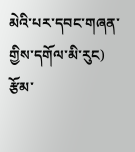མེའི་པར་དབང་གཞན་གྱིས་དགོལ་མི་རུང)
རྩོམ་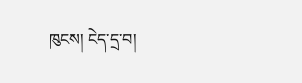ཁུངས། ངེད་དྲ་བ།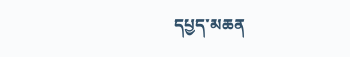དཔྱད་མཆན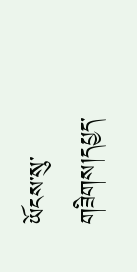ཡོངས་སུ་གཟིགས།དཔྱད་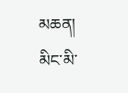མཆན།
མིང་མི་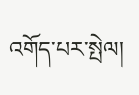འགོད་པར་སྤེལ།